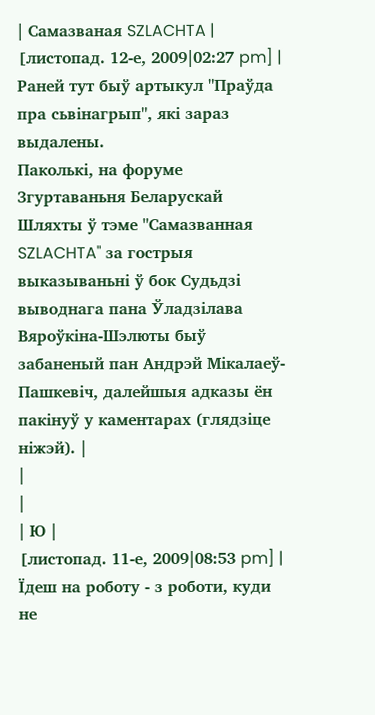| Самазваная SZLACHTA |
[листопад. 12-е, 2009|02:27 pm] |
Раней тут быў артыкул "Праўда пра сьвінагрып", які зараз выдалены.
Паколькі, на форуме Згуртаваньня Беларускай Шляхты ў тэме "Самазванная SZLACHTA" за гострыя выказываньні ў бок Судьдзі выводнага пана Ўладзілава Вяроўкіна-Шэлюты быў забаненый пан Андрэй Мікалаеў-Пашкевіч, далейшыя адказы ён пакінуў у каментарах (глядзіце ніжэй). |
|
|
| Ю |
[листопад. 11-е, 2009|08:53 pm] |
Їдеш на роботу - з роботи, куди не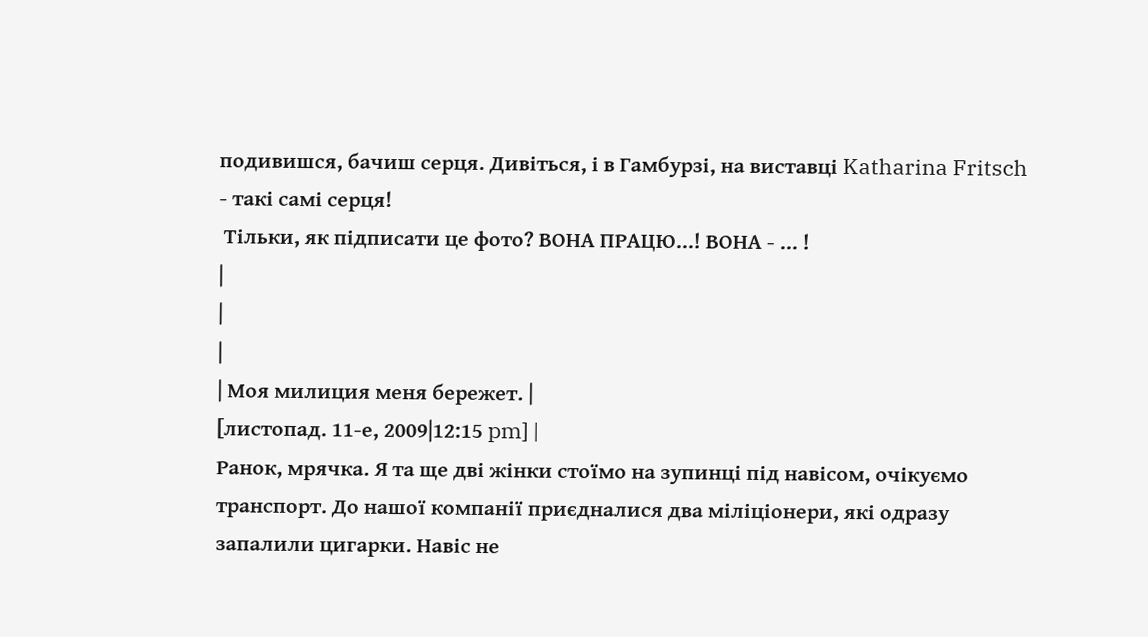подивишся, бачиш серця. Дивіться, і в Гамбурзі, на виставці Katharina Fritsch - такі самі серця!
 Тільки, як підписати це фото? ВОНА ПРАЦЮ...! ВОНА - ... !
|
|
|
| Моя милиция меня бережет. |
[листопад. 11-е, 2009|12:15 pm] |
Ранок, мрячка. Я та ще дві жінки стоїмо на зупинці під навісом, очікуємо транспорт. До нашої компанії приєдналися два міліціонери, які одразу запалили цигарки. Навіс не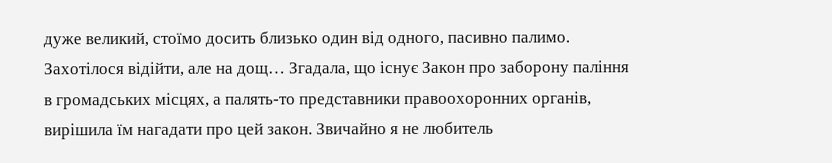дуже великий, стоїмо досить близько один від одного, пасивно палимо. Захотілося відійти, але на дощ… Згадала, що існує Закон про заборону паління в громадських місцях, а палять-то представники правоохоронних органів, вирішила їм нагадати про цей закон. Звичайно я не любитель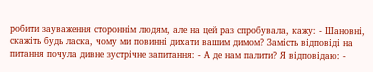робити зауваження стороннім людям, але на цей раз спробувала, кажу: - Шановні, скажіть будь ласка, чому ми повинні дихати вашим димом? Замість відповіді на питання почула дивне зустрічне запитання: - А де нам палити? Я відповідаю: -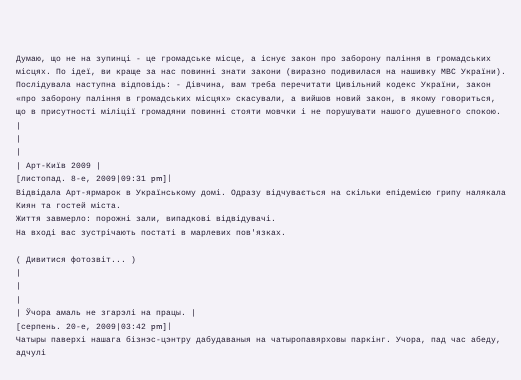Думаю, що не на зупинці - це громадське місце, а існує закон про заборону паління в громадських місцях. По ідеї, ви краще за нас повинні знати закони (виразно подивилася на нашивку МВС України). Послідувала наступна відповідь: - Дівчина, вам треба перечитати Цивільний кодекс України, закон «про заборону паління в громадських місцях» скасували, а вийшов новий закон, в якому говориться, що в присутності міліції громадяни повинні стояти мовчки і не порушувати нашого душевного спокою. |
|
|
| Арт-Київ 2009 |
[листопад. 8-е, 2009|09:31 pm] |
Відвідала Арт-ярмарок в Українському домі. Одразу відчувається на скільки епідемією грипу налякала Киян та гостей міста.
Життя завмерло: порожні зали, випадкові відвідувачі.
На вході вас зустрічають постаті в марлевих пов'язках.

( Дивитися фотозвіт... )
|
|
|
| Ўчора амаль не згарэлі на працы. |
[серпень. 20-е, 2009|03:42 pm] |
Чатыры паверхі нашага бізнэс-цэнтру дабудаваныя на чатыропавярховы паркінг. Учора, пад час абеду, адчулі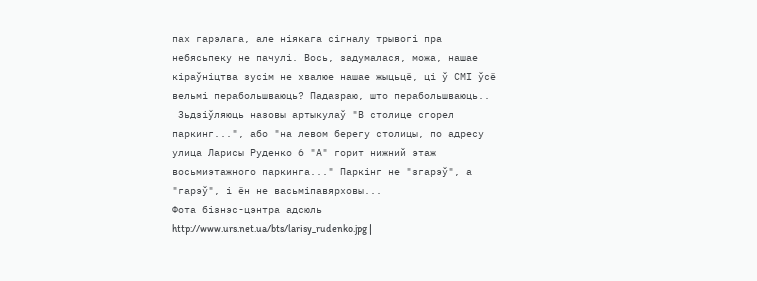пах гарэлага, але ніякага сігналу трывогі пра небясьпеку не пачулі. Вось, задумалася, можа, нашае кіраўніцтва зусім не хвалюе нашае жыцьцё, ці ў СМІ ўсё вельмі перабольшваюць? Падазраю, што перабольшваюць..
 Зьдзіўляюць назовы артыкулаў "В столице сгорел паркинг...", або "на левом берегу столицы, по адресу улица Ларисы Руденко 6 "А" горит нижний этаж восьмиэтажного паркинга..." Паркінг не "згарэў", а "гарэў", і ён не васьміпавярховы...
Фота бізнэс-цэнтра адсюль http://www.urs.net.ua/bts/larisy_rudenko.jpg |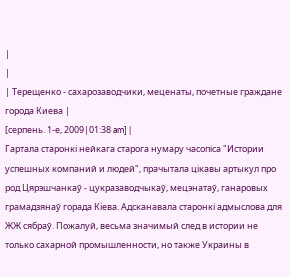|
|
| Терещенко - сахарозаводчики, меценаты, почетные граждане города Киева |
[серпень. 1-е, 2009|01:38 am] |
Гартала старонкі нейкага старога нумару часопіса "Истории успешных компаний и людей", прачытала цікавы артыкул про род Цярэшчанкаў - цукразаводчыкаў, мецэнатаў, ганаровых грамадзянаў горада Кіева. Адсканавала старонкі адмыслова для ЖЖ сябраў. Пожалуй, весьма значимый след в истории не только сахарной промышленности, но также Украины в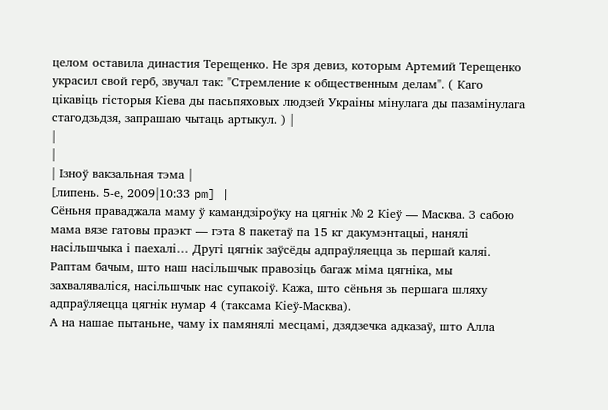целом оставила династия Терещенко. Не зря девиз, которым Артемий Терещенко украсил свой герб, звучал так: "Стремление к общественным делам". ( Каго цікавіць гісторыя Кіева ды пасьпяховых людзей Украіны мінулага ды пазамінулага стагодзьдзя, запрашаю чытаць артыкул. ) |
|
|
| Ізноў вакзальная тэма |
[липень. 5-е, 2009|10:33 pm] |
Сёньня праваджала маму ў камандзіроўку на цягнік № 2 Кіеў — Масква. З сабою мама вязе гатовы праэкт — гэта 8 пакетаў па 15 кг дакумэнтацыі, нанялі насільшчыка і паехалі… Другі цягнік заўсёды адпраўляецца зь першай каляі. Раптам бачым, што наш насільшчык правозіць багаж міма цягніка, мы захваляваліся, насільшчык нас супакоіў. Кажа, што сёньня зь першага шляху адпраўляецца цягнік нумар 4 (таксама Кіеў-Масква).
А на нашае пытаньне, чаму іх памянялі месцамі, дзядзечка адказаў, што Алла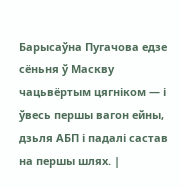Барысаўна Пугачова едзе сёньня ў Маскву чацьвёртым цягніком — і ўвесь першы вагон ейны, дзьля АБП і падалі састав на першы шлях. |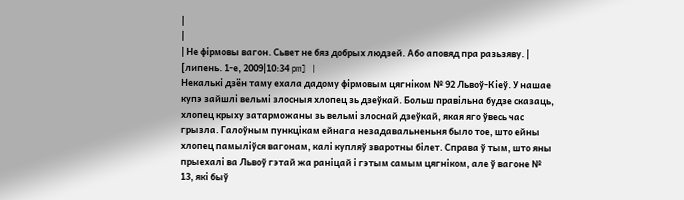|
|
| Не фірмовы вагон. Сьвет не бяз добрых людзей. Або аповяд пра разьзяву. |
[липень. 1-е, 2009|10:34 pm] |
Некалькі дзён таму ехала дадому фірмовым цягніком № 92 Львоў-Кіеў. У нашае купэ зайшлі вельмі злосныя хлопец зь дзеўкай. Больш правільна будзе сказаць, хлопец крыху затарможаны зь вельмі злоснай дзеўкай, якая яго ўвесь час грызла. Галоўным пункцікам ейнага незадавальненьня было тое, што ейны хлопец памыліўся вагонам, калі купляў зваротны білет. Справа ў тым, што яны прыехалі ва Львоў гэтай жа раніцай і гэтым самым цягніком, але ў вагоне № 13, які быў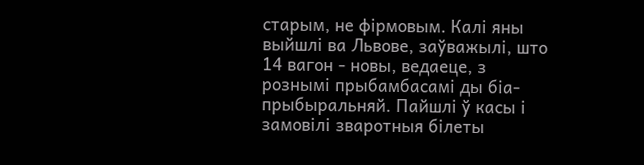старым, не фірмовым. Калі яны выйшлі ва Львове, заўважылі, што 14 вагон - новы, ведаеце, з рознымі прыбамбасамі ды біа-прыбыральняй. Пайшлі ў касы і замовілі зваротныя білеты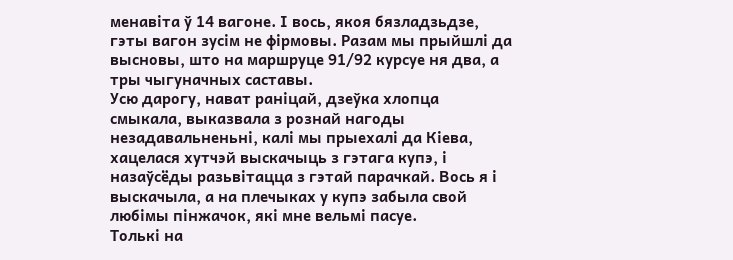менавіта ў 14 вагоне. І вось, якоя бязладзьдзе, гэты вагон зусім не фірмовы. Разам мы прыйшлі да высновы, што на маршруце 91/92 курсуе ня два, а тры чыгуначных саставы.
Усю дарогу, нават раніцай, дзеўка хлопца смыкала, выказвала з рознай нагоды незадавальненьні, калі мы прыехалі да Кіева, хацелася хутчэй выскачыць з гэтага купэ, і назаўсёды разьвітацца з гэтай парачкай. Вось я і выскачыла, а на плечыках у купэ забыла свой любімы пінжачок, які мне вельмі пасуе.
Толькі на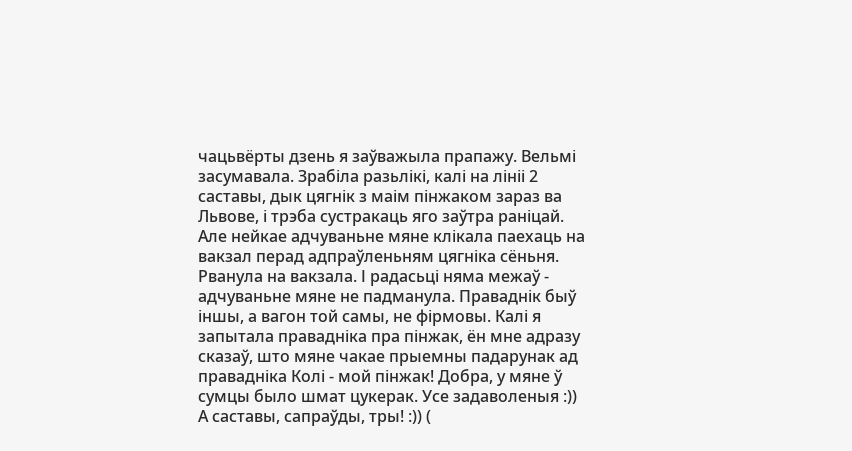чацьвёрты дзень я заўважыла прапажу. Вельмі засумавала. Зрабіла разьлікі, калі на лініі 2 саставы, дык цягнік з маім пінжаком зараз ва Львове, і трэба сустракаць яго заўтра раніцай. Але нейкае адчуваньне мяне клікала паехаць на вакзал перад адпраўленьням цягніка сёньня. Рванула на вакзала. І радасьці няма межаў - адчуваньне мяне не падманула. Праваднік быў іншы, а вагон той самы, не фірмовы. Калі я запытала правадніка пра пінжак, ён мне адразу сказаў, што мяне чакае прыемны падарунак ад правадніка Колі - мой пінжак! Добра, у мяне ў сумцы было шмат цукерак. Усе задаволеныя :))
А саставы, сапраўды, тры! :)) (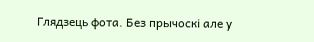Глядзець фота. Без прычоскі але у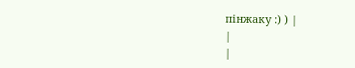пінжаку :) ) |
|
|